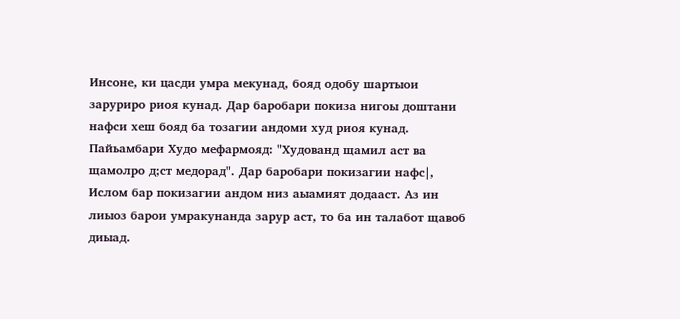Инсоне, ки цасди умра мекунад, бояд одобу шартыои заруриро риоя кунад. Дар баробари покиза нигоы доштани нафси хеш бояд ба тозагии андоми худ риоя кунад. Пайьамбари Худо мефармояд: "Худованд щамил аст ва щамолро д;ст медорад". Дар баробари покизагии нафс|, Ислом бар покизагии андом низ аыамият додааст. Аз ин лиыоз барои умракунанда зарур аст, то ба ин талабот щавоб диыад.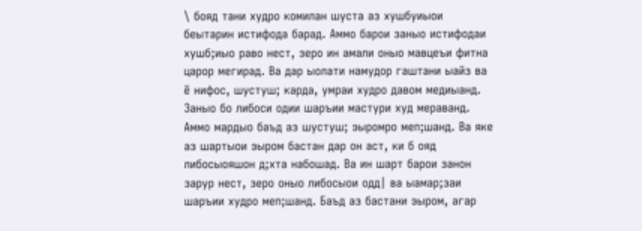\ бояд тани худро комилан шуста аз хушбуиыои беытарин истифода барад. Аммо барои заныо истифодаи хушб;иыо раво нест, зеро ин амали оныо мавцеъи фитна царор мегирад. Ва дар ыолати намудор гаштани ыайз ва ё нифос, шустуш; карда, умраи худро давом медиыанд. Заныо бо либоси одии шаръии мастури худ мераванд. Аммо мардыо баъд аз шустуш; эыромро меп;шанд. Ва яке аз шартыои эыром бастан дар он аст, ки б ояд либосыояшон д;хта набошад. Ва ин шарт барои занон зарур нест, зеро оныо либосыои одд| ва ыамар;заи шаръии худро меп;шанд. Баъд аз бастани эыром, агар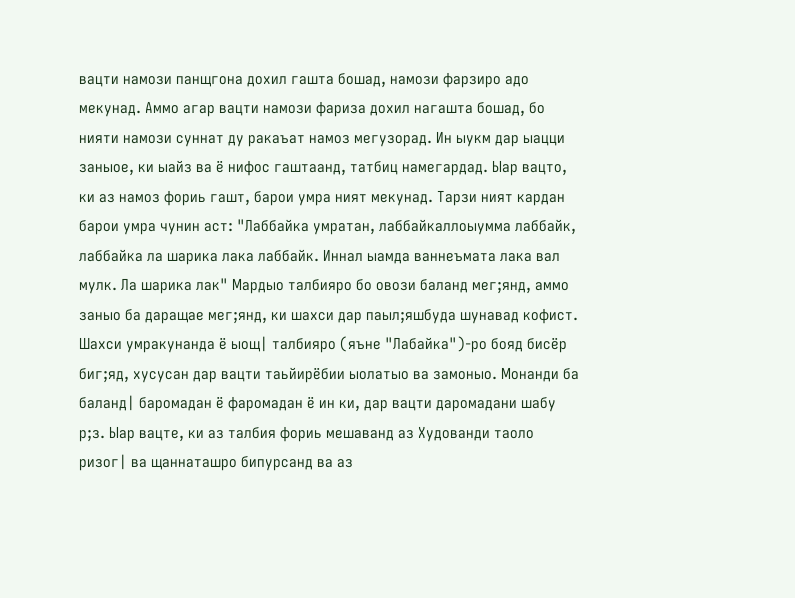вацти намози панщгона дохил гашта бошад, намози фарзиро адо мекунад. Аммо агар вацти намози фариза дохил нагашта бошад, бо нияти намози суннат ду ракаъат намоз мегузорад. Ин ыукм дар ыацци заныое, ки ыайз ва ё нифос гаштаанд, татбиц намегардад. Ыар вацто, ки аз намоз фориь гашт, барои умра ният мекунад. Тарзи ният кардан барои умра чунин аст: "Лаббайка умратан, лаббайкаллоыумма лаббайк, лаббайка ла шарика лака лаббайк. Иннал ыамда ваннеъмата лака вал мулк. Ла шарика лак" Мардыо талбияро бо овози баланд мег;янд, аммо заныо ба даращае мег;янд, ки шахси дар паыл;яшбуда шунавад кофист. Шахси умракунанда ё ыощ| талбияро (яъне "Лабайка")-ро бояд бисёр биг;яд, хусусан дар вацти таьйирёбии ыолатыо ва замоныо. Монанди ба баланд| баромадан ё фаромадан ё ин ки, дар вацти даромадани шабу р;з. Ыар вацте, ки аз талбия фориь мешаванд аз Худованди таоло ризог| ва щаннаташро бипурсанд ва аз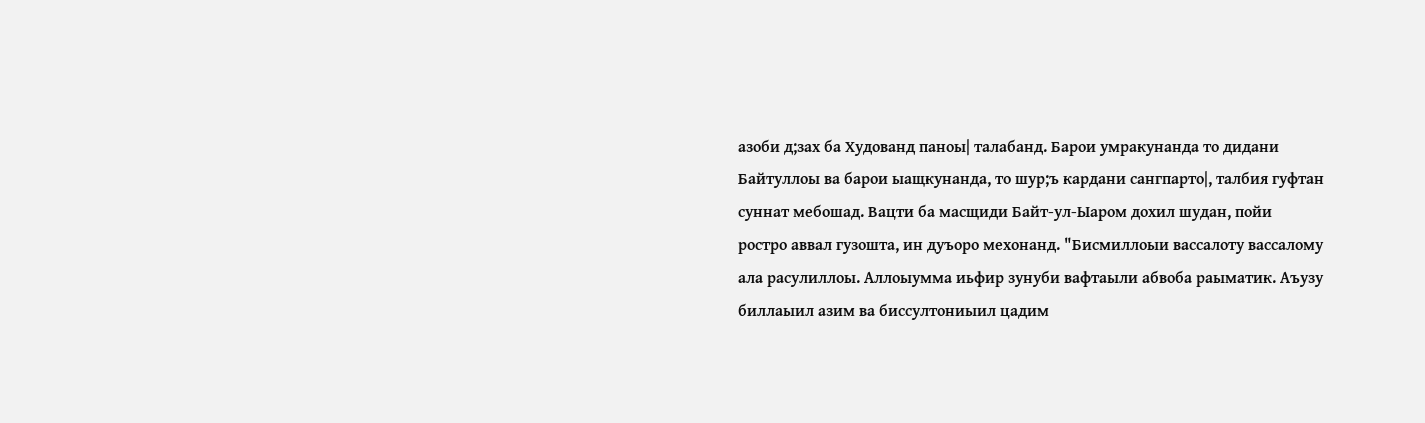азоби д;зах ба Худованд паноы| талабанд. Барои умракунанда то дидани Байтуллоы ва барои ыащкунанда, то шур;ъ кардани сангпарто|, талбия гуфтан суннат мебошад. Вацти ба масщиди Байт-ул-Ыаром дохил шудан, пойи ростро аввал гузошта, ин дуъоро мехонанд. "Бисмиллоыи вассалоту вассалому ала расулиллоы. Аллоыумма иьфир зунуби вафтаыли абвоба раыматик. Аъузу биллаыил азим ва биссултониыил цадим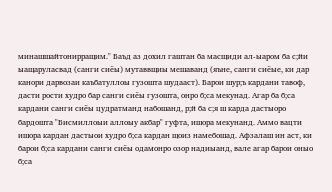минашшайтонирращим." Баъд аз дохил гаштан ба масщиди ал-ыаром ба с;йи ыащаруласвад (санги сиёы) мутаввщиы мешаванд (яъне, санги сиёые, ки дар канори дарвозаи каъбатуллоы гузошта шудааст). Барои шур;ъ кардани тавоф, дасти рости худро бар санги сиёы гузошта, онро б;са мекунад. Агар ба б;са кардани санги сиёы цудратманд набошанд, р;й ба с;я ш карда дастыоро бардошта "Бисмиллоыи аллоыу акбар" гуфта, ишора мекунанд. Аммо вацти ишора кардан дастыои худро б;са кардан щоиз намебошад. Афзалаш ин аст, ки барои б;са кардани санги сиёы одамонро озор надиыанд, вале агар барои оныо б;са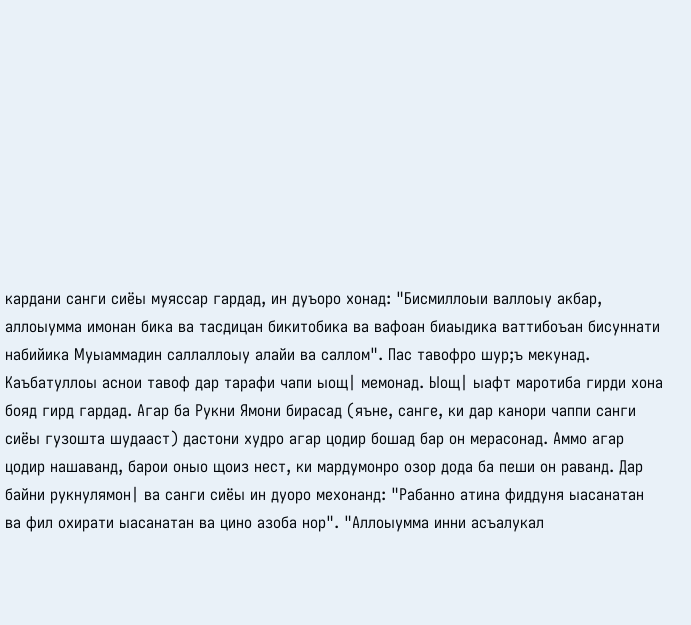кардани санги сиёы муяссар гардад, ин дуъоро хонад: "Бисмиллоыи валлоыу акбар, аллоыумма имонан бика ва тасдицан бикитобика ва вафоан биаыдика ваттибоъан бисуннати набийика Муыаммадин саллаллоыу алайи ва саллом". Пас тавофро шур;ъ мекунад. Каъбатуллоы аснои тавоф дар тарафи чапи ыощ| мемонад. Ыощ| ыафт маротиба гирди хона бояд гирд гардад. Агар ба Рукни Ямони бирасад (яъне, санге, ки дар канори чаппи санги сиёы гузошта шудааст) дастони худро агар цодир бошад бар он мерасонад. Аммо агар цодир нашаванд, барои оныо щоиз нест, ки мардумонро озор дода ба пеши он раванд. Дар байни рукнулямон| ва санги сиёы ин дуоро мехонанд: "Рабанно атина фиддуня ыасанатан ва фил охирати ыасанатан ва цино азоба нор". "Аллоыумма инни асъалукал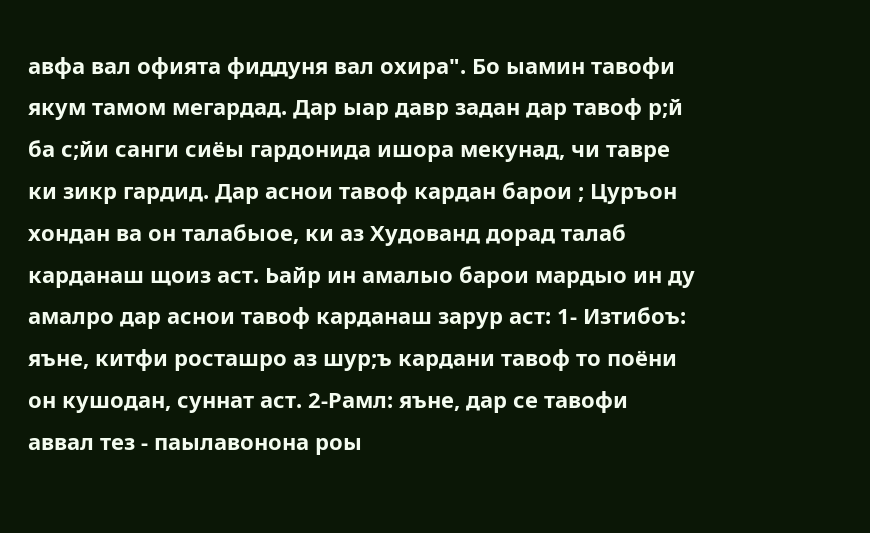авфа вал офията фиддуня вал охира". Бо ыамин тавофи якум тамом мегардад. Дар ыар давр задан дар тавоф р;й ба с;йи санги сиёы гардонида ишора мекунад, чи тавре ки зикр гардид. Дар аснои тавоф кардан барои ; Цуръон хондан ва он талабыое, ки аз Худованд дорад талаб карданаш щоиз аст. Ьайр ин амалыо барои мардыо ин ду амалро дар аснои тавоф карданаш зарур аст: 1- Изтибоъ: яъне, китфи росташро аз шур;ъ кардани тавоф то поёни он кушодан, суннат аст. 2-Рамл: яъне, дар се тавофи аввал тез - паылавонона роы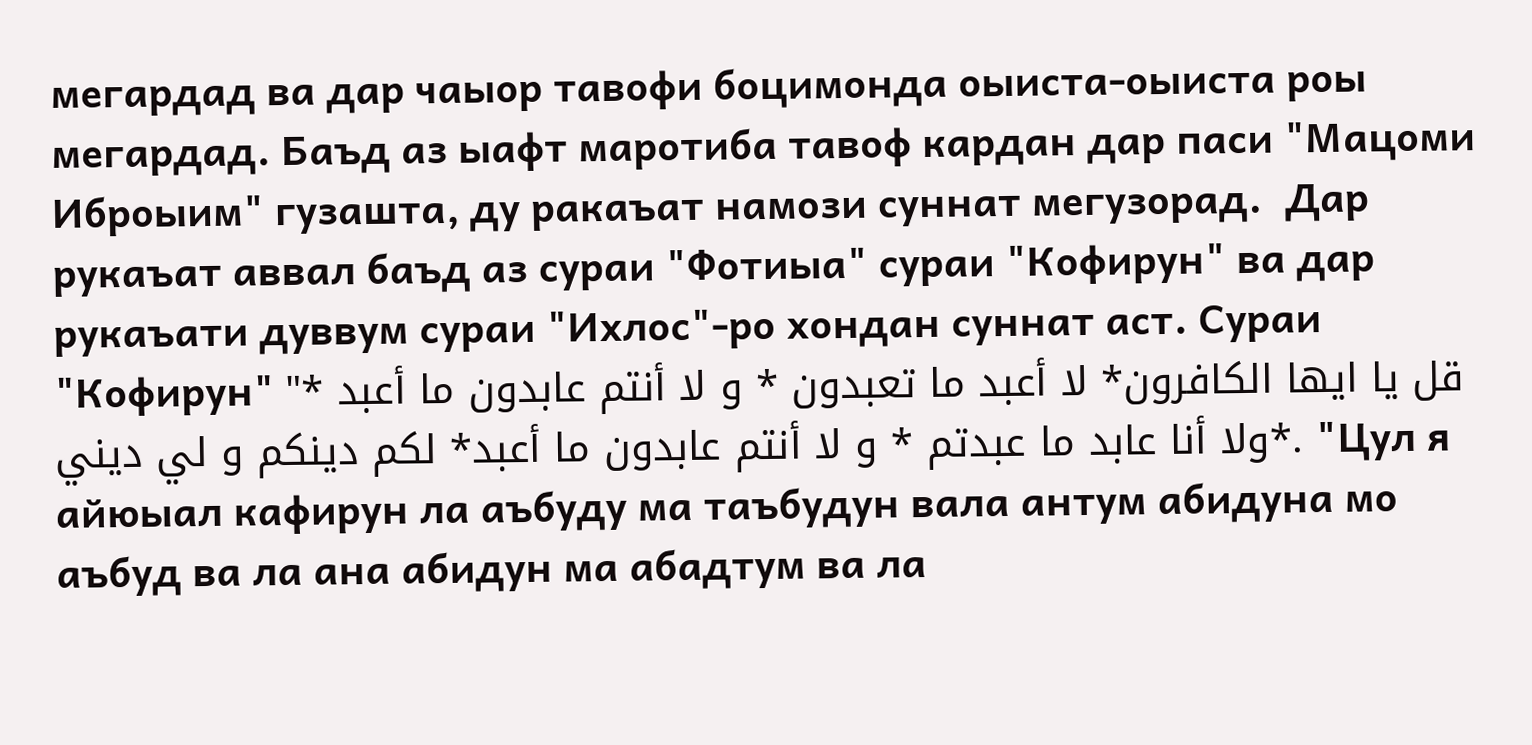мегардад ва дар чаыор тавофи боцимонда оыиста-оыиста роы мегардад. Баъд аз ыафт маротиба тавоф кардан дар паси "Мацоми Иброыим" гузашта, ду ракаъат намози суннат мегузорад.  Дар рукаъат аввал баъд аз сураи "Фотиыа" сураи "Кофирун" ва дар рукаъати дуввум сураи "Ихлос"-ро хондан суннат аст. Сураи "Кофирун" "قل يا ايها الكافرون* لا أعبد ما تعبدون * و لا أنتم عابدون ما أعبد * ولا أنا عابد ما عبدتم * و لا أنتم عابدون ما أعبد* لكم دينكم و لي ديني*. "Цул я айюыал кафирун ла аъбуду ма таъбудун вала антум абидуна мо аъбуд ва ла ана абидун ма абадтум ва ла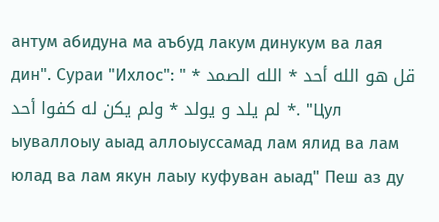антум абидуна ма аъбуд лакум динукум ва лая дин". Сураи "Ихлос": " قل هو الله أحد * الله الصمد * لم يلد و يولد * ولم يكن له كفوا أحد *. "Цул ыуваллоыу аыад аллоыуссамад лам ялид ва лам юлад ва лам якун лаыу куфуван аыад" Пеш аз ду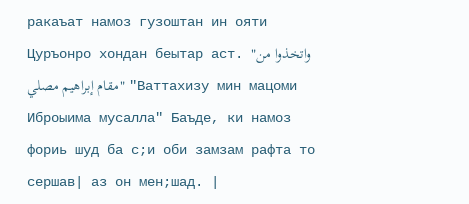ракаъат намоз гузоштан ин ояти Цуръонро хондан беытар аст. "واتخذوا من مقام إبراهيم مصلي" "Ваттахизу мин мацоми Иброыима мусалла" Баъде, ки намоз фориь шуд ба с;и оби замзам рафта то сершав| аз он мен;шад. |